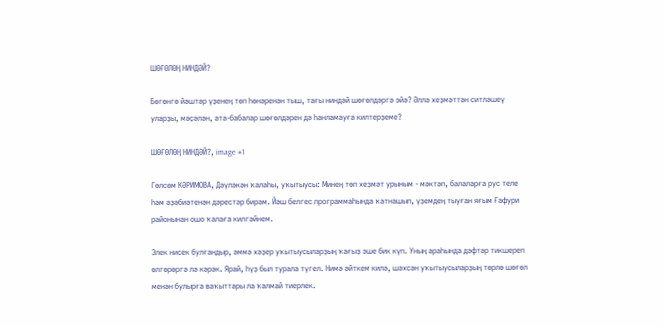ШӨҒӨЛӨҢ НИНДӘЙ?

Бөгөнгө йәштәр үҙенең төп һөнәренән тыш, тағы ниндәй шөғөлдәргә эйә? Әллә хеҙмәттән ситләшеү уларҙы, мәҫәлән, ата-бабалар шөғөлдәрен дә һанламауға килтерҙеме?

ШӨҒӨЛӨҢ НИНДӘЙ?, image #1

Гөлсөм КӘРИМОВА, Дәүләкән ҡалаһы, уҡытыусы: Минең төп хеҙмәт урыным - мәктәп, балаларға рус теле һәм әҙәбиәтенән дәрестәр бирәм. Йәш белгес программаһында ҡатнашып, үҙемдең тыуған яғым Ғафури районынан ошо ҡалаға килгәйнем.

Элек нисек булғандыр, әммә хәҙер уҡытыусыларҙың ҡағыҙ эше бик күп. Уның араһында дәфтәр тикшереп өлгөрөргә лә кәрәк. Ярай, һүҙ был турала түгел. Нимә әйткем килә, шәхсән уҡытыусыларҙың төрлө шөғөл менән булырға ваҡыттары ла ҡалмай тиерлек.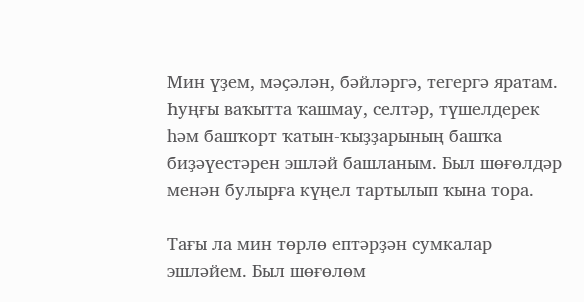Мин үҙем, мәҫәлән, бәйләргә, тегергә яратам. Һуңғы ваҡытта ҡашмау, селтәр, түшелдерек һәм башҡорт ҡатын-ҡыҙҙарының башҡа биҙәүестәрен эшләй башланым. Был шөғөлдәр менән булырға күңел тартылып ҡына тора.

Тағы ла мин төрлө ептәрҙән сумкалар эшләйем. Был шөғөлөм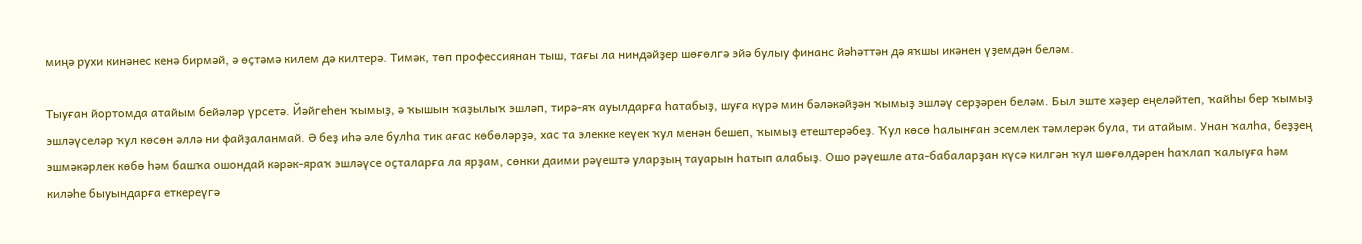миңә рухи кинәнес кенә бирмәй, ә өҫтәмә килем дә килтерә. Тимәк, төп профессиянан тыш, тағы ла ниндәйҙер шөғөлгә эйә булыу финанс йәһәттән дә яҡшы икәнен үҙемдән беләм.

Тыуған йортомда атайым бейәләр үрсетә. Йәйгеһен ҡымыҙ, ә ҡышын ҡаҙылыҡ эшләп, тирә-яҡ ауылдарға һатабыҙ, шуға күрә мин бәләкәйҙән ҡымыҙ эшләү серҙәрен беләм. Был эште хәҙер еңеләйтеп, ҡайһы бер ҡымыҙ эшләүселәр ҡул көсөн әллә ни файҙаланмай. Ә беҙ иһә әле булһа тик ағас көбөләрҙә, хас та элекке кеүек ҡул менән бешеп, ҡымыҙ етештерәбеҙ. Ҡул көсө һалынған эсемлек тәмлерәк була, ти атайым. Унан ҡалһа, беҙҙең эшмәкәрлек көбө һәм башҡа ошондай кәрәк-яраҡ эшләүсе оҫталарға ла ярҙам, сөнки даими рәүештә уларҙың тауарын һатып алабыҙ. Ошо рәүешле ата-бабаларҙан күсә килгән ҡул шөғөлдәрен һаҡлап ҡалыуға һәм киләһе быуындарға еткереүгә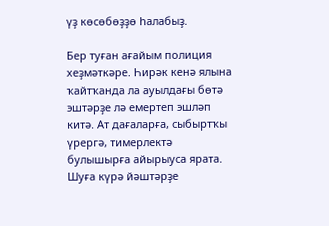үҙ көсөбөҙҙө һалабыҙ.

Бер туған ағайым полиция хеҙмәткәре. Һирәк кенә ялына ҡайтҡанда ла ауылдағы бөтә эштәрҙе лә емертеп эшләп китә. Ат дағаларға, сыбыртҡы үрергә, тимерлектә булышырға айырыуса ярата. Шуға күрә йәштәрҙе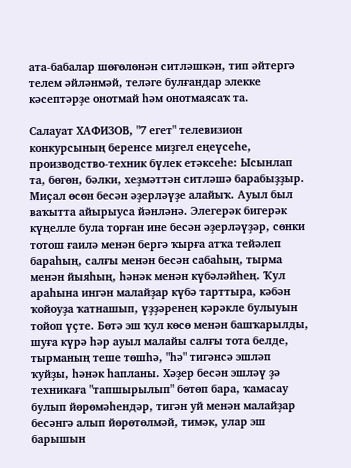ата-бабалар шөғөлөнән ситләшкән, тип әйтергә телем әйләнмәй, теләге булғандар элекке кәсептәрҙе онотмай һәм онотмаясаҡ та.

Салауат ХАФИЗОВ, "7 егет" телевизион конкурсының беренсе миҙгел еңеүсеһе, производство-техник бүлек етәксеһе: Ысынлап та, бөгөн, бәлки, хеҙмәттән ситләшә барабыҙҙыр. Миҫал өсөн бесән әҙерләүҙе алайыҡ. Ауыл был ваҡытта айырыуса йәнләнә. Элегерәк бигерәк күңелле була торған ине бесән әҙерләүҙәр, сөнки тотош ғаилә менән бергә ҡырға атҡа тейәлеп бараһың, салғы менән бесән сабаһың, тырма менән йыяһың, һәнәк менән күбәләйһең. Ҡул араһына ингән малайҙар күбә тарттыра, кәбән ҡойоуҙа ҡатнашып, үҙҙәренең кәрәкле булыуын тойоп үҫте. Бөтә эш ҡул көсө менән башҡарылды, шуға күрә һәр ауыл малайы салғы тота белде, тырманың теше төшһә, "һә" тигәнсә эшләп ҡуйҙы, һәнәк һапланы. Хәҙер бесән эшләү ҙә техникаға "тапшырылып" бөтөп бара, ҡамасау булып йөрөмәһендәр, тигән уй менән малайҙар бесәнгә алып йөрөтөлмәй, тимәк, улар эш барышын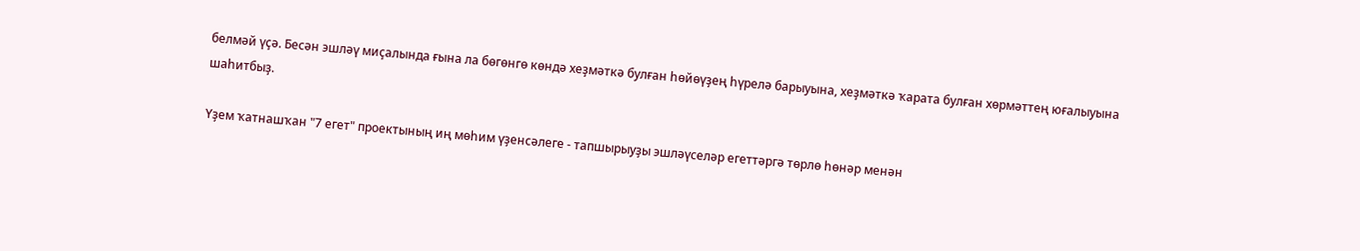белмәй үҫә. Бесән эшләү миҫалында ғына ла бөгөнгө көндә хеҙмәткә булған һөйөүҙең һүрелә барыуына, хеҙмәткә ҡарата булған хөрмәттең юғалыуына шаһитбыҙ.

Үҙем ҡатнашҡан "7 егет" проектының иң мөһим үҙенсәлеге - тапшырыуҙы эшләүселәр егеттәргә төрлө һөнәр менән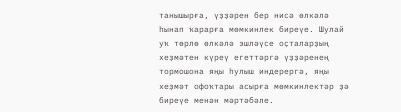танышырға, үҙҙәрен бер нисә өлкәлә һынап ҡарарға мөмкинлек биреүе. Шулай уҡ төрлө өлкәлә эшләүсе оҫталарҙың хеҙмәтен күреү егеттәргә үҙҙәренең тормошона яңы һулыш индерергә, яңы хеҙмәт офоҡтары асырға мөмкинлектәр ҙә биреүе менән мәртәбәле.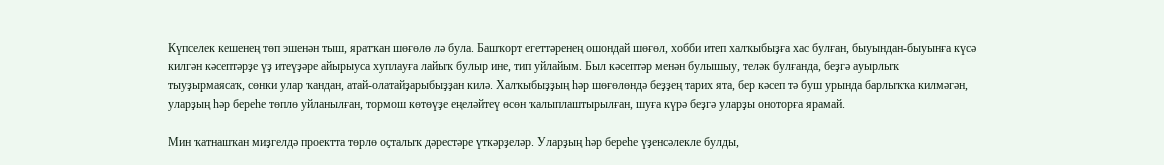Күпселек кешенең төп эшенән тыш, яратҡан шөғөлө лә була. Башҡорт егеттәренең ошондай шөғөл, хобби итеп халҡыбыҙға хас булған, быуындан-быуынға күсә килгән кәсептәрҙе үҙ итеүҙәре айырыуса хуплауға лайыҡ булыр ине, тип уйлайым. Был кәсептәр менән булышыу, теләк булғанда, беҙгә ауырлыҡ тыуҙырмаясаҡ, сөнки улар ҡандан, атай-олатайҙарыбыҙҙан килә. Халҡыбыҙҙың һәр шөғөлөндә беҙҙең тарих ята, бер кәсеп тә буш урында барлыҡҡа килмәгән, уларҙың һәр береһе төплө уйланылған, тормош көтөүҙе еңеләйтеү өсөн ҡалыплаштырылған, шуға күрә беҙгә уларҙы оноторға ярамай.

Мин ҡатнашҡан миҙгелдә проектта төрлө оҫталыҡ дәрестәре үткәрҙеләр. Уларҙың һәр береһе үҙенсәлекле булды,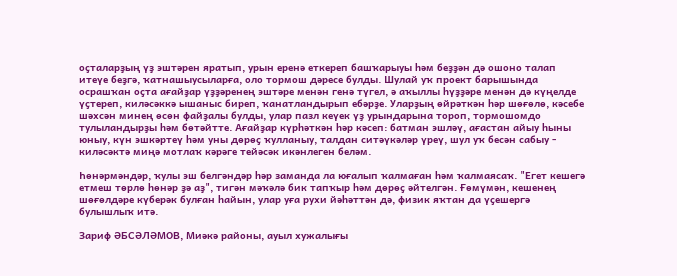оҫталарҙың үҙ эштәрен яратып, урын еренә еткереп башҡарыуы һәм беҙҙән дә ошоно талап итеүе беҙгә, ҡатнашыусыларға, оло тормош дәресе булды. Шулай уҡ проект барышында осрашҡан оҫта ағайҙар үҙҙәренең эштәре менән генә түгел, ә аҡыллы һүҙҙәре менән дә күңелде үҫтереп, киләсәккә ышаныс биреп, ҡанатландырып ебәрҙе. Уларҙың өйрәткән һәр шөғөлө, кәсебе шәхсән минең өсөн файҙалы булды, улар пазл кеүек үҙ урындарына тороп, тормошомдо тулыландырҙы һәм бөтәйтте. Ағайҙар күрһәткән һәр кәсеп: батман эшләү, ағастан айыу һыны юныу, күн эшкәртеү һәм уны дөрөҫ ҡулланыу, талдан ситәүкәләр үреү, шул уҡ бесән сабыу - киләсәктә миңә мотлаҡ кәрәге тейәсәк икәнлеген беләм.

Һөнәрмәндәр, ҡулы эш белгәндәр һәр заманда ла юғалып ҡалмаған һәм ҡалмаясаҡ. "Егет кешегә етмеш төрлө һөнәр ҙә аҙ", тигән мәҡәлә бик тапҡыр һәм дөрөҫ әйтелгән. Ғөмүмән, кешенең шөғөлдәре күберәк булған һайын, улар уға рухи йәһәттән дә, физик яҡтан да үҫешергә булышлыҡ итә.

Зариф ӘБСӘЛӘМОВ, Миәкә районы, ауыл хужалығы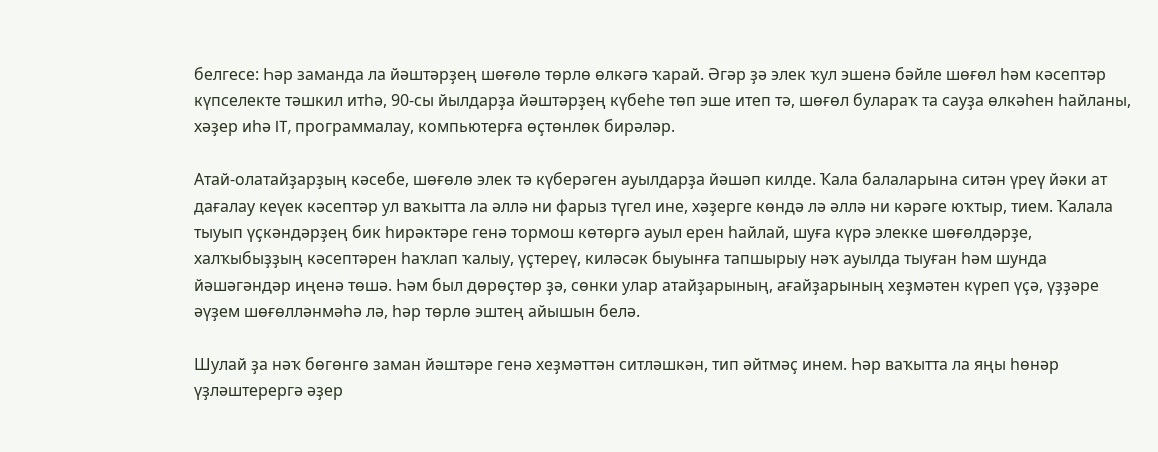белгесе: Һәр заманда ла йәштәрҙең шөғөлө төрлө өлкәгә ҡарай. Әгәр ҙә элек ҡул эшенә бәйле шөғөл һәм кәсептәр күпселекте тәшкил итһә, 90-сы йылдарҙа йәштәрҙең күбеһе төп эше итеп тә, шөғөл булараҡ та сауҙа өлкәһен һайланы, хәҙер иһә IT, программалау, компьютерға өҫтөнлөк бирәләр.

Атай-олатайҙарҙың кәсебе, шөғөлө элек тә күберәген ауылдарҙа йәшәп килде. Ҡала балаларына ситән үреү йәки ат дағалау кеүек кәсептәр ул ваҡытта ла әллә ни фарыз түгел ине, хәҙерге көндә лә әллә ни кәрәге юҡтыр, тием. Ҡалала тыуып үҫкәндәрҙең бик һирәктәре генә тормош көтөргә ауыл ерен һайлай, шуға күрә элекке шөғөлдәрҙе, халҡыбыҙҙың кәсептәрен һаҡлап ҡалыу, үҫтереү, киләсәк быуынға тапшырыу нәҡ ауылда тыуған һәм шунда йәшәгәндәр иңенә төшә. Һәм был дөрөҫтөр ҙә, сөнки улар атайҙарының, ағайҙарының хеҙмәтен күреп үҫә, үҙҙәре әүҙем шөғөлләнмәһә лә, һәр төрлө эштең айышын белә.

Шулай ҙа нәҡ бөгөнгө заман йәштәре генә хеҙмәттән ситләшкән, тип әйтмәҫ инем. Һәр ваҡытта ла яңы һөнәр үҙләштерергә әҙер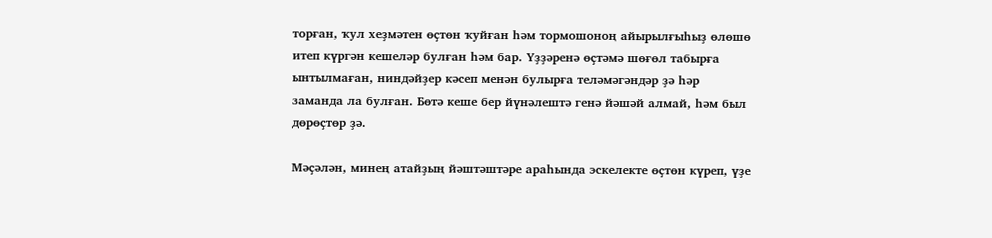торған, ҡул хеҙмәтен өҫтөн ҡуйған һәм тормошоноң айырылғыһыҙ өлөшө итеп күргән кешеләр булған һәм бар. Үҙҙәренә өҫтәмә шөғөл табырға ынтылмаған, ниндәйҙер кәсеп менән булырға теләмәгәндәр ҙә һәр заманда ла булған. Бөтә кеше бер йүнәлештә генә йәшәй алмай, һәм был дөрөҫтөр ҙә.

Мәҫәлән, минең атайҙың йәштәштәре араһында эскелекте өҫтөн күреп, үҙе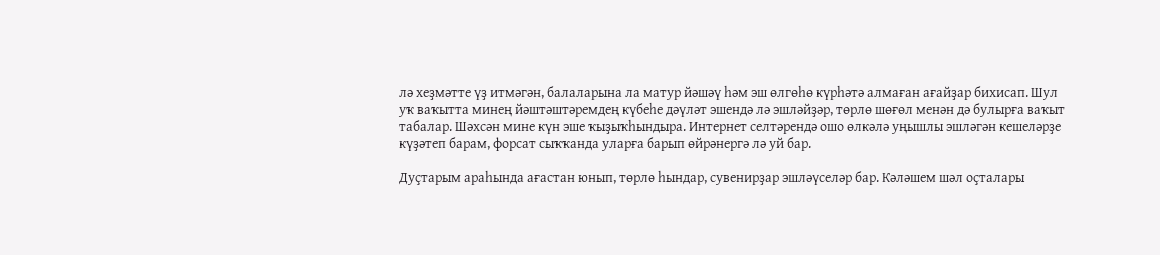лә хеҙмәтте үҙ итмәгән, балаларына ла матур йәшәү һәм эш өлгөһө күрһәтә алмаған ағайҙар бихисап. Шул уҡ ваҡытта минең йәштәштәремдең күбеһе дәүләт эшендә лә эшләйҙәр, төрлө шөғөл менән дә булырға ваҡыт табалар. Шәхсән мине күн эше ҡыҙыҡһындыра. Интернет селтәрендә ошо өлкәлә уңышлы эшләгән кешеләрҙе күҙәтеп барам, форсат сыҡҡанда уларға барып өйрәнергә лә уй бар.

Дуҫтарым араһында ағастан юнып, төрлө һындар, сувенирҙар эшләүселәр бар. Кәләшем шәл оҫталары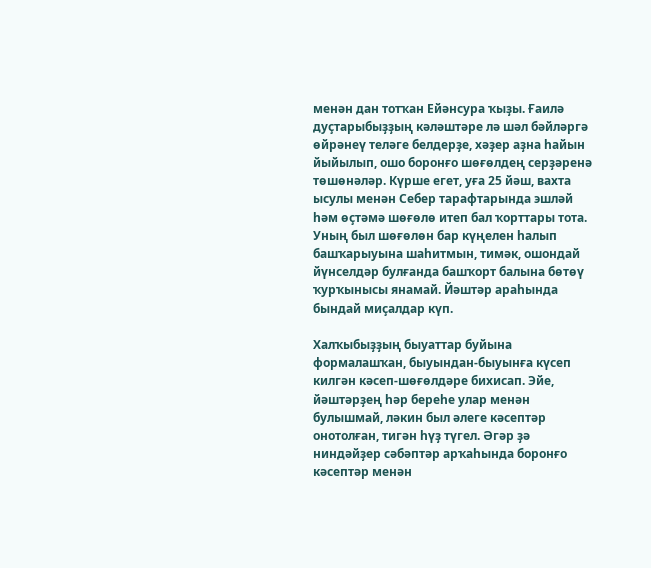менән дан тотҡан Ейәнсура ҡыҙы. Ғаилә дуҫтарыбыҙҙың кәләштәре лә шәл бәйләргә өйрәнеү теләге белдерҙе, хәҙер аҙна һайын йыйылып, ошо боронғо шөғөлдең серҙәренә төшөнәләр. Күрше егет, уға 25 йәш, вахта ысулы менән Себер тарафтарында эшләй һәм өҫтәмә шөғөлө итеп бал ҡорттары тота. Уның был шөғөлөн бар күңелен һалып башҡарыуына шаһитмын, тимәк, ошондай йүнселдәр булғанда башҡорт балына бөтөү ҡурҡынысы янамай. Йәштәр араһында бындай миҫалдар күп.

Халҡыбыҙҙың быуаттар буйына формалашҡан, быуындан-быуынға күсеп килгән кәсеп-шөғөлдәре бихисап. Эйе, йәштәрҙең һәр береһе улар менән булышмай, ләкин был әлеге кәсептәр онотолған, тигән һүҙ түгел. Әгәр ҙә ниндәйҙер сәбәптәр арҡаһында боронғо кәсептәр менән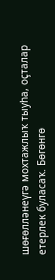шөғөлләнеүгә мохтажлыҡ тыуһа, оҫталар етерлек буласаҡ. Бөгөнгө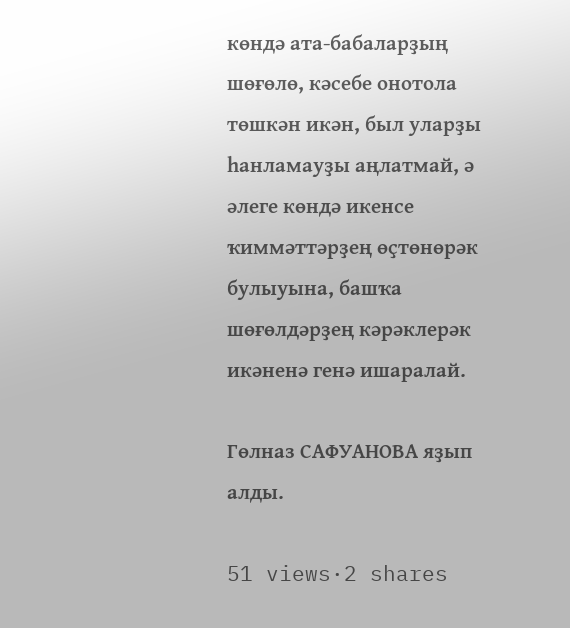көндә ата-бабаларҙың шөғөлө, кәсебе онотола төшкән икән, был уларҙы һанламауҙы аңлатмай, ә әлеге көндә икенсе ҡиммәттәрҙең өҫтөнөрәк булыуына, башҡа шөғөлдәрҙең кәрәклерәк икәненә генә ишаралай.

Гөлназ САФУАНОВА яҙып алды.

51 views·2 shares